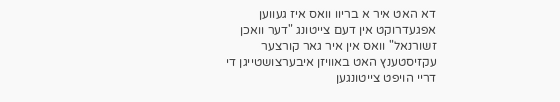דא האט איר א בריוו וואס איז געווען אפגעדרוקט אין דעם צייטונג "דער וואכן זשורנאל" וואס אין איר גאר קורצער עקזיסטענץ האט באוויזן איבערצושטייגן די דריי הויפט צייטונגען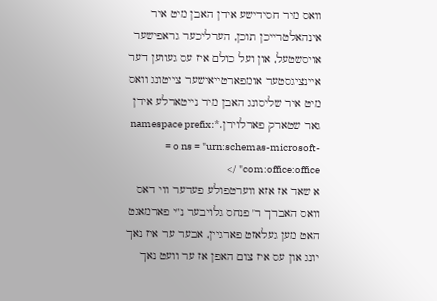וואס מיר חסידישע אידן האבן מיט איר אינהאלטרייכן תוכן, הערליכער גראפישער אויסשטעל, און ועל כולם איז עס געווען דער איינציגסטער אומפארטייאישער צייטונג וואס מיט איר שליסונג האבן מיר נייטארלע אידן גאר שטארק פארלוירן.*:namespace prefix = o ns = "urn:schemas-microsoft-com:office:office" />
א שאד אז אזא ווערטפולע פעדער ווי דאס וואס האברך ר' פנחס גלויבער נ"י פארמאגט האט מען געלאזט פארגיין, אבער ער איז נאך יונג און עס איז צום האפן אז ער וועט נאך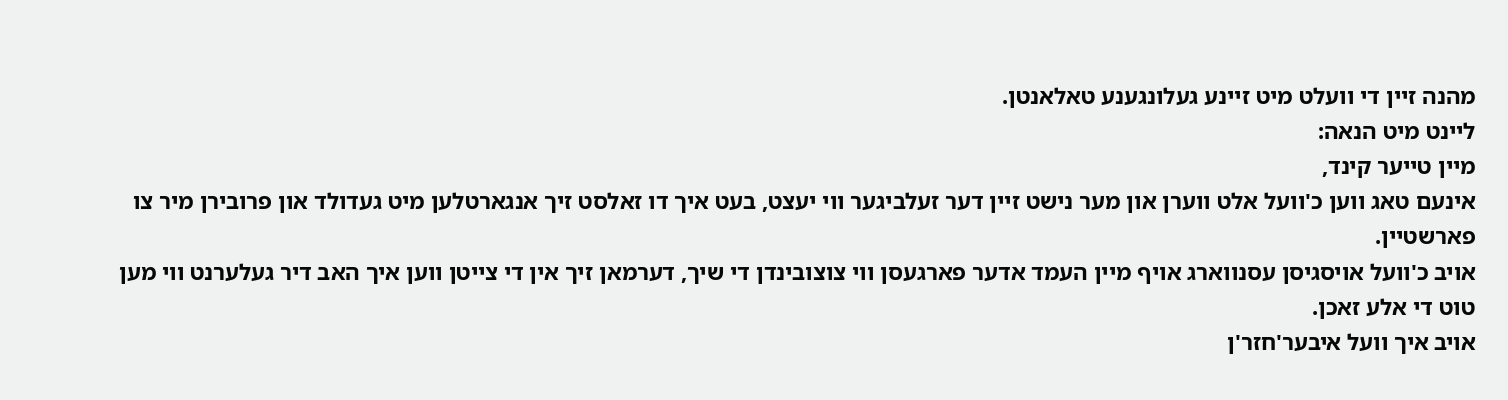מהנה זיין די וועלט מיט זיינע געלונגענע טאלאנטן.
ליינט מיט הנאה:
מיין טייער קינד,
אינעם טאג ווען כ'וועל אלט ווערן און מער נישט זיין דער זעלביגער ווי יעצט, בעט איך דו זאלסט זיך אנגארטלען מיט געדולד און פרובירן מיר צו פארשטיין.
אויב כ'וועל אויסגיסן עסנווארג אויף מיין העמד אדער פארגעסן ווי צוצובינדן די שיך, דערמאן זיך אין די צייטן ווען איך האב דיר געלערנט ווי מען טוט די אלע זאכן.
אויב איך וועל איבער'חזר'ן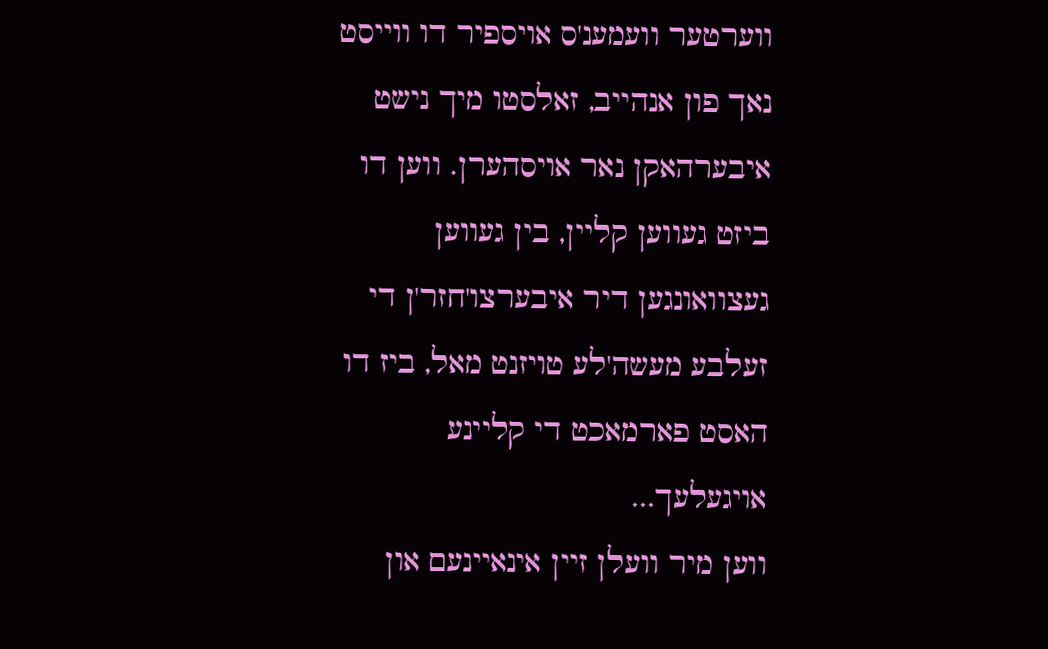ווערטער וועמענ'ס אויספיר דו ווייסט נאך פון אנהייב, זאלסטו מיך נישט איבערהאקן נאר אויסהערן. ווען דו ביזט געווען קליין, בין געווען געצוואונגען דיר איבערצו'חזר'ן די זעלבע מעשה'לע טויזנט מאל, ביז דו האסט פארמאכט די קליינע אויגעלעך...
ווען מיר וועלן זיין אינאיינעם און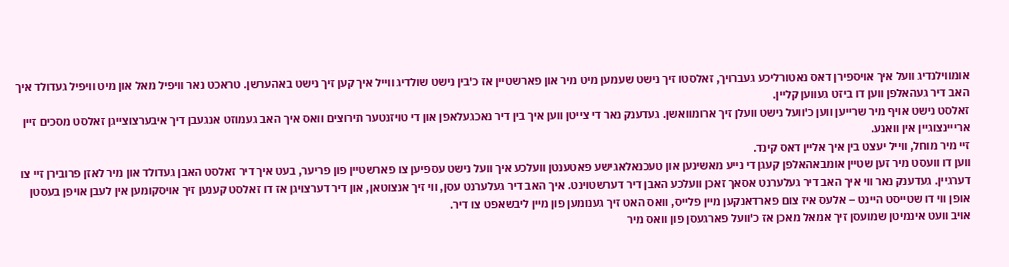אומווילנדיג וועל איך אויספירן דאס נאטורליכע געברויך, זאלסטו זיך נישט שעמען מיט מיר און פארשטיין אז כ'בין נישט שולדיג ווייל איך קען זיך נישט באהערשן. טראכט נאר וויפיל מאל און מיט וויפיל געדולד איך האב דיר געהאלפן ווען דו ביזט געווען קליין.
זאלסט נישט אויף מיר שרייען ווען כ'וועל נישט וועלן זיך ארומוואשן. געדענק נאר די צייטן ווען איך בין דיר נאכגעלאפן און די טויזנטער תירוצים וואס איך האב געמוזט אנגעבן דיך איבערצוצייגן זאלסט מסכים זיין ארייינצוגיין אין וואנע.
זיי מיר מוחל, ווייל יעצט בין איך אליין דאס קינד.
ווען דו וועסט מיר זען שטיין אומבאהאלפן קעגן די נייע מאשינען און טעכנאלאגישע פאטענטן וועלכע איך וועל נישט עספיען צו פארשטיין פון פריער, בעט איך דיר זאלסט האבן געדולד און מיר לאזן פרובירן זיי צו דערגיין. געדענק נאר ווי איך האב דיר געלערנט אסאך זאכן וועלכע האבן דיר דערשטוינט. איך האב דיר געלערנט עסן, ווי זיך אנצוטאן, און דיר דערצויגן אז דו זאלסט קענען זיך אויסקומען אין לעבן אויפן בעסטן אופן ווי דו שטייסט היינט – אלעס איז צום פארדאנקען מיין פלייס, וואס האט זיך גענומען פון מיין ליבשאפט צו דיר.
אויב וועט אינמיטן שמועסן זיך אמאל מאכן אז כ'וועל פארגעסן פון וואס מיר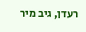רעדן, גיב מיר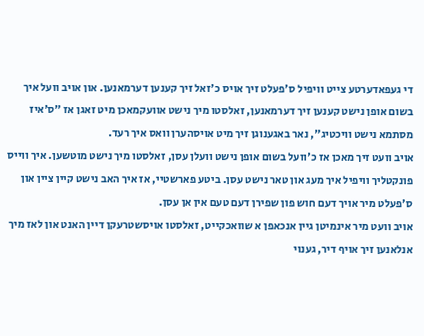די געפאדערטע צייט וויפיל ס'פעלט זיך אויס כ'זאל זיך קענען דערמאנען. און אויב וועל איך בשום אופן נישט קענען זיך דערמאנען, זאלסטו מיך נישט אוועקמאכן מיט זאגן אז "ס'איז מסתמא נישט וויכטיג", נאר באגענוגן זיך מיט אויסהערן וואס איך רעד.
אויב וועט זיך מאכן אז כ'וועל בשום אופן נישט וועלן עסן, זאלסטו מיך נישט מוטשען. איך ווייס פונקטליך וויפיל איך מעג און טאר נישט עסן. ביטע פארשטיי, אז איך האב נישט קיין ציין און ס'פעלט מיר אויך דעם חוש פון שפירן דעם טעם אין אן עסן.
אויב וועט מיר אינמיטן גיין אנכאפן א שוואכקייט, זאלסטו אויסשטרעקן דיין האנט און לאז מיך אנלאנען זיך אויף דיר, גענוי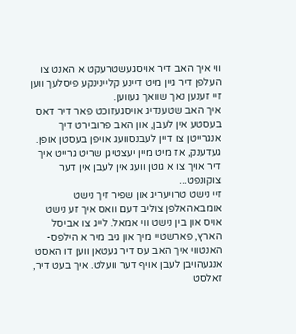ווי איך האב דיר אויסגעשטרעקט א האנט צו העלפן דיר גיין מיט דיינע קליינינקע פיסלעך ווען זיי זענען נאך שוואך געווען.
איך האב שטענדיג אויסגעזוכט פאר דיר דאס בעסטע אין לעבן, און האב פרובירט דיך אנגרייטן צו דיין לעבנסוועג אויפן בעסטן אופן. געדענק, אז מיט מיין יעצטיגן שריט גרייט איך דיר אויך צו א גוטן וועג אין לעבן אין דער צוקונפט...
זיי נישט טרויעריג און שפיר זיך נישט אומבאהאלפן צוליב דעם וואס איך זע נישט אויס און בין נישט ווי אמאל. לייג צו אביסל הארץ, פארשטיי מיך און גיב מיר א הילפס-האנטווי איך האב עס דיר געטאן ווען דו האסט אנגעהויבן לעבן אויף דער וועלט. איך בעט דיר, זאלסט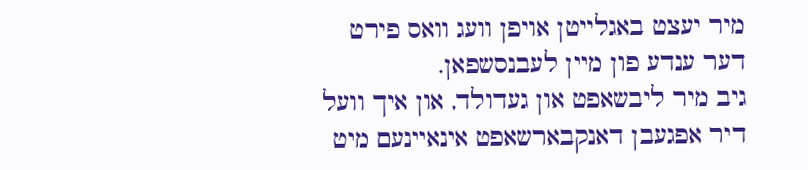מיר יעצט באגלייטן אויפן וועג וואס פירט דער ענדע פון מיין לעבנסשפאן.
גיב מיר ליבשאפט און געדולד, און איך וועל דיר אפגעבן דאנקבארשאפט אינאיינעם מיט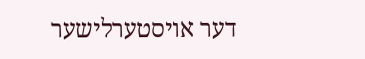דער אויסטערלישער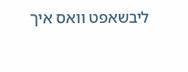ליבשאפט וואס איך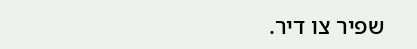שפיר צו דיר.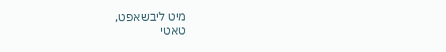מיט ליבשאפט,
טאטי